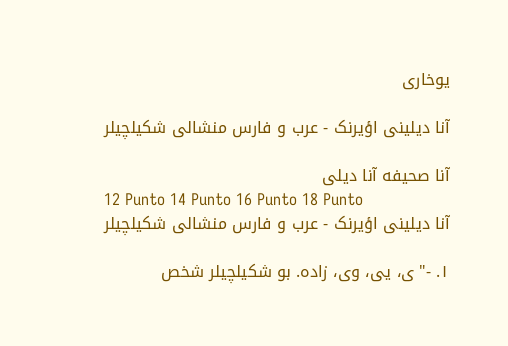یوخاری

آنا دیلینی اؤیرنک - عرب و فارس منشالی شکیلچیلر

آنا صحیفه آنا دیلی
12 Punto 14 Punto 16 Punto 18 Punto
آنا دیلینی اؤیرنک - عرب و فارس منشالی شکیلچیلر

١. -"ی، یی، وی، زاده. بو شکیلچیلر شخص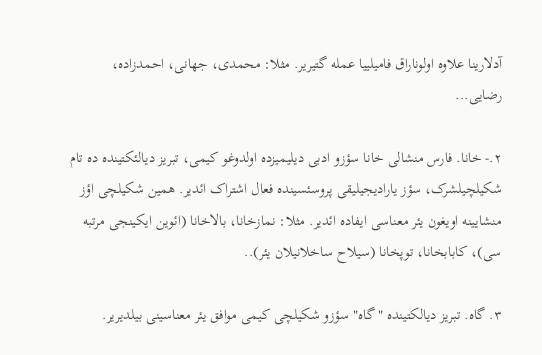آدلارینا علاوه اولوناراق فامیلییا عمله گتیریر. مثلا: محمدی، جهانی، احمدزاده، رضایی...

٢.- خانا. فارس منشالی خانا سؤزو ادبی دیلیمیزده اولدوغو کیمی، تبریز دیالئکتینده ده تام شکیلچیلشرک، سؤز یارادیجیلیقی پروسئسینده فعال اشتراک ائدیر. همین شکیلچی اؤز منشایینه اویغون یئر معناسی ایفاده ائدیر. مثلا: نمازخانا، بالاخانا (ائوین ایکینجی مرتبه سی)، کابابخانا، توپخانا (سیلاح ساخلانیلان یئر)..

٣. گاه. تبریز دیالکتینده "گاه" سؤزو شکیلچی کیمی موافق یئر معناسینی بیلدیریر.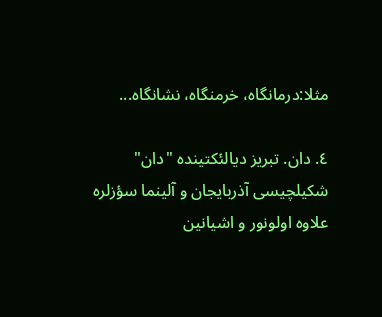مثلا:درمانگاه، خرمنگاه، نشانگاه...

٤. دان. تبریز دیالئکتینده "دان" شکیلچیسی آذربایجان و آلینما سؤزلره علاوه اولونور و اشیانین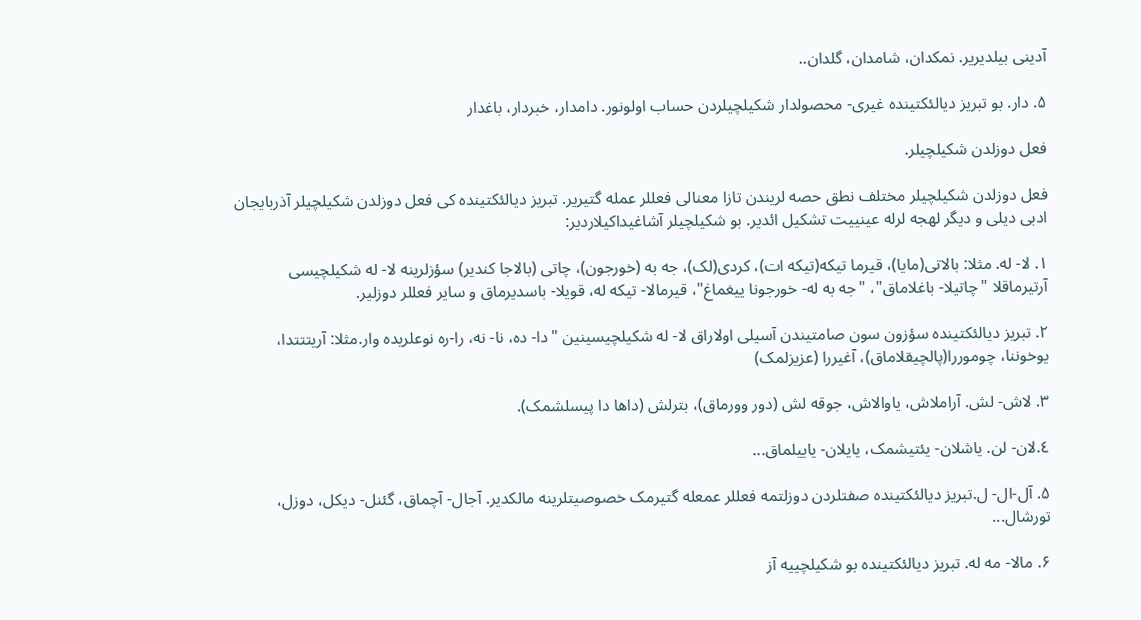آدینی بیلدیریر. نمکدان، شامدان، گلدان..

۵. دار. بو تبریز دیالئکتینده غیری- محصولدار شکیلچیلردن حساب اولونور. دامدار، خبردار، باغدار

فعل دوزلدن شکیلچیلر.

فعل دوزلدن شکیلچیلر مختلف نطق حصه لریندن تازا معنالی فعللر عمله گتیریر. تبریز دیالئکتینده کی فعل دوزلدن شکیلچیلر آذربایجان ادبی دیلی و دیگر لهجه لرله عینییت تشکیل ائدیر. بو شکیلچیلر آشاغیداکیلاردیر:

١. لا- له. مثلا: بالاتی(مایا)، قیرما تیکه(تیکه ات)، کردی(لک)، جه به (خورجون)، چاتی (بالاجا کندیر) سؤزلرینه لا- له شکیلچیسی آرتیرماقلا "چاتیلا- باغلاماق"، "جه به له- خورجونا ییغماغ"، قیرمالا- تیکه له، قویلا- باسدیرماق و سایر فعللر دوزلیر.

٢. تبریز دیالئکتینده سؤزون سون صامتیندن آسیلی اولاراق لا- له شکیلچیسینین "دا- ده، نا- نه، را-ره نوعلریده وار.مثلا: آریتتتدا، یوخوننا، چوموررا(پالچیقلاماق)، آغیررا (عزیزلمک)

٣. لاش- لش. آراملاش، یاوالاش، جوقه لش (دور وورماق)، بترلش (داها دا پیسلشمک).

٤.لان- لن. یاشلان- یئتیشمک، یایلان- یاییلماق...

۵. آل-ال- ل.تبریز دیالئکتینده صفتلردن دوزلتمه فعللر عمعله گتیرمک خصوصیتلرینه مالکدیر. آجال- آچماق، گئنل- دیکل، دوزل، تورشال...

۶. مالا- مه له. تبریز دیالئکتینده بو شکیلچییه آز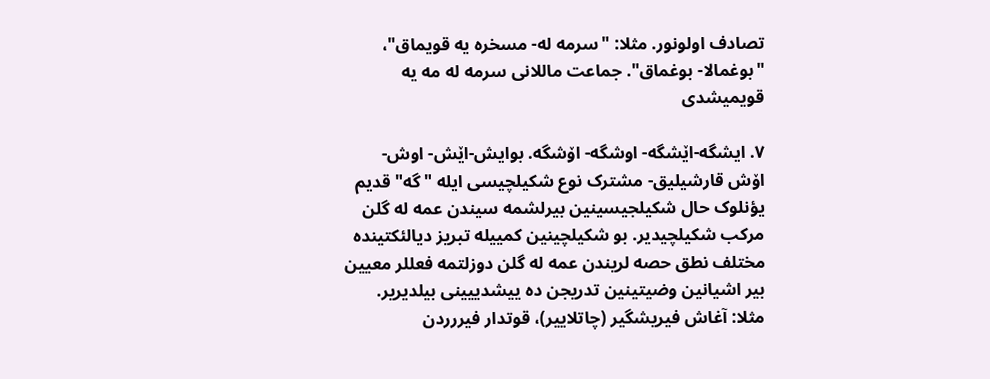تصادف اولونور. مثلا: "سرمه له- مسخره یه قویماق"، "بوغمالا- بوغماق". جماعت ماللانی سرمه له مه یه قویمیشدی

۷. ایشگه-اێشگه- اوشگه- اۆشگه. بوایش-اێش- اوش- اۆش قارشیلیق- مشترک نوع شکیلچیسی ایله "گه" قدیم یؤنلوک حال شکیلجیسینین بیرلشمه سیندن عمه له گلن مرکب شکیلچیدیر. بو شکیلچینین کمییله تبریز دیالئکتینده مختلف نطق حصه لریندن عمه له گلن دوزلتمه فعللر معیین بیر اشیانین وضیتینین تدریجن ده ییشدییینی بیلدیریر. مثلا: آغاش فیریشگیر (چاتلاییر)، قوتدار فیررردن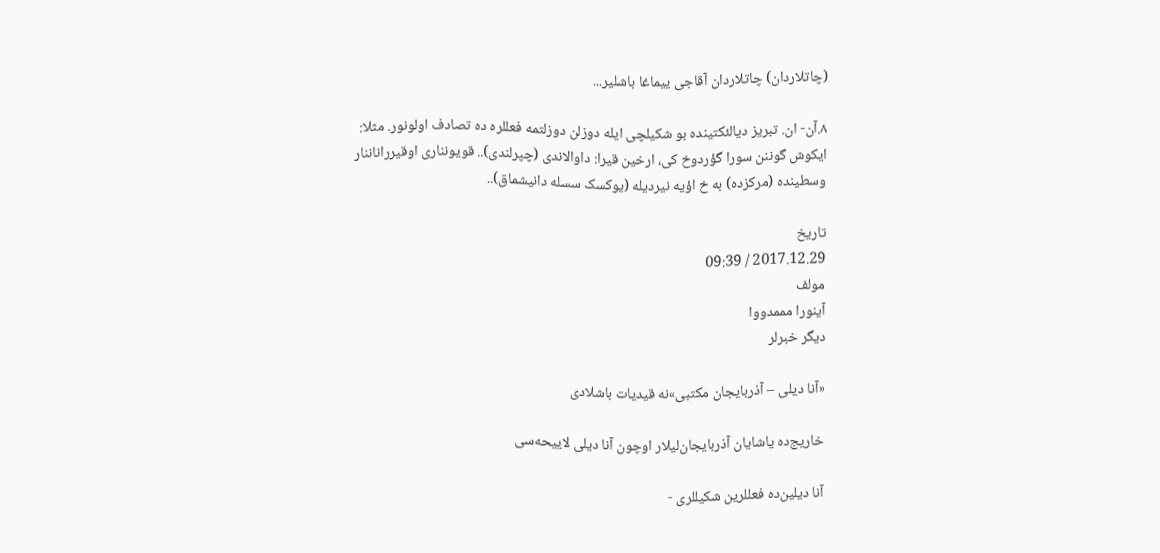(چاتلاردان) چاتلاردان آقاجی ییماغا باشلیر...

٨.آن- ان. تبریز دیالئکتینده بو شکیلچی ایله دوزلن دوزلتمه فعللره ده تصادف اولونور. مثلا: ایکوش گوننن سورا گؤردوخ کی، ارخین قیرا: داوالاندی (چپرلندی).. قویونناری اوقیرراناننار وسطینده (مرکزده) به خ اؤیه نیردیله (یوکسک سسله دانیشماق)..

تاریخ
2017.12.29 / 09:39
مولف
آینورا مممدووا
دیگر خبرلر

«آنا دیلی – آذربایجان مکتبی»نه قیدیات باشلادی

خاریج‌ده یاشایان آذربایجان‌لیلار اوچون آنا دیلی لاییحه‌سی

آنا دیلین‌ده فعللرین شکیللری -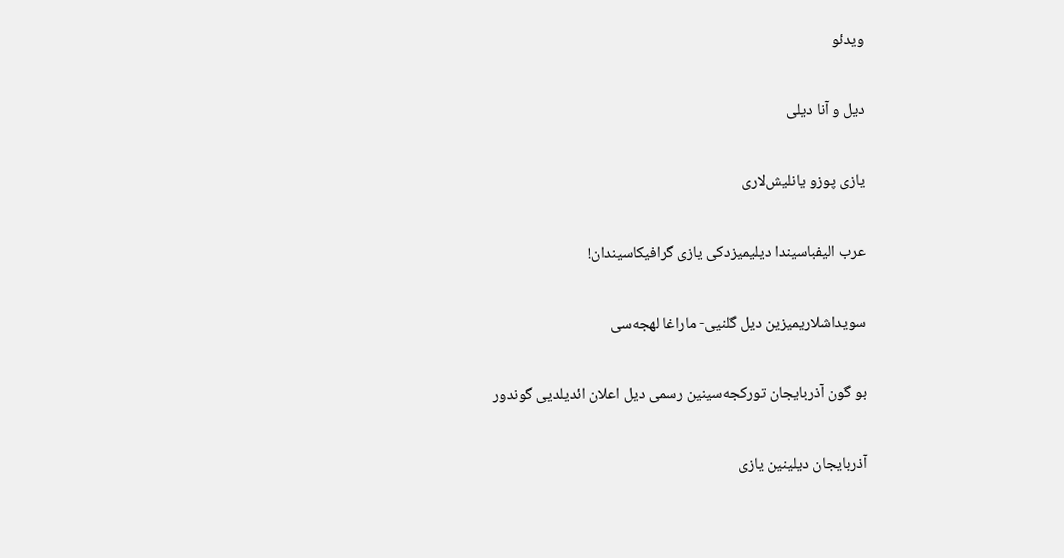ویدئو

دیل و آنا دیلی

یازی پوزو یانلیش‌لاری

عرب الیفباسیندا دیلیمیزدکی یازی گرافیکاسیندان!

سویداشلاریمیزین دیل گلنیی- ماراغا لهجه‌سی

بو گون آذربایجان تورکجه‌سینین رسمی دیل اعلان ائدیلدیی گوندور

آذربایجان دیلینین یازی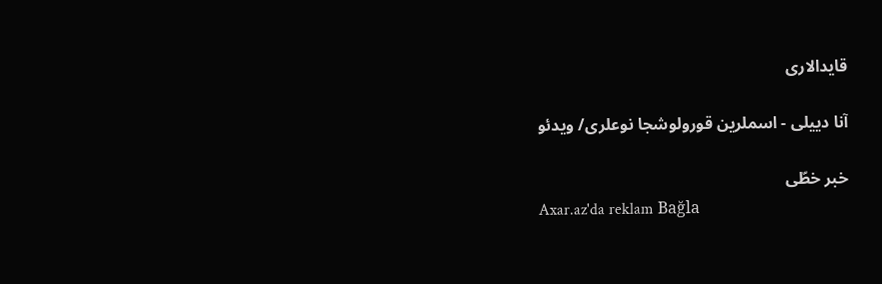قایدالاری

آنا دییلی - اسملرین قورولوشجا نوعلری/ ویدئو

خبر خطّی
Axar.az'da reklam Bağla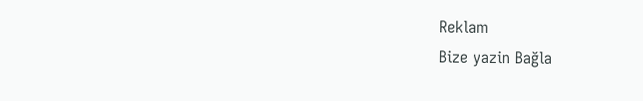Reklam
Bize yazin Bağla